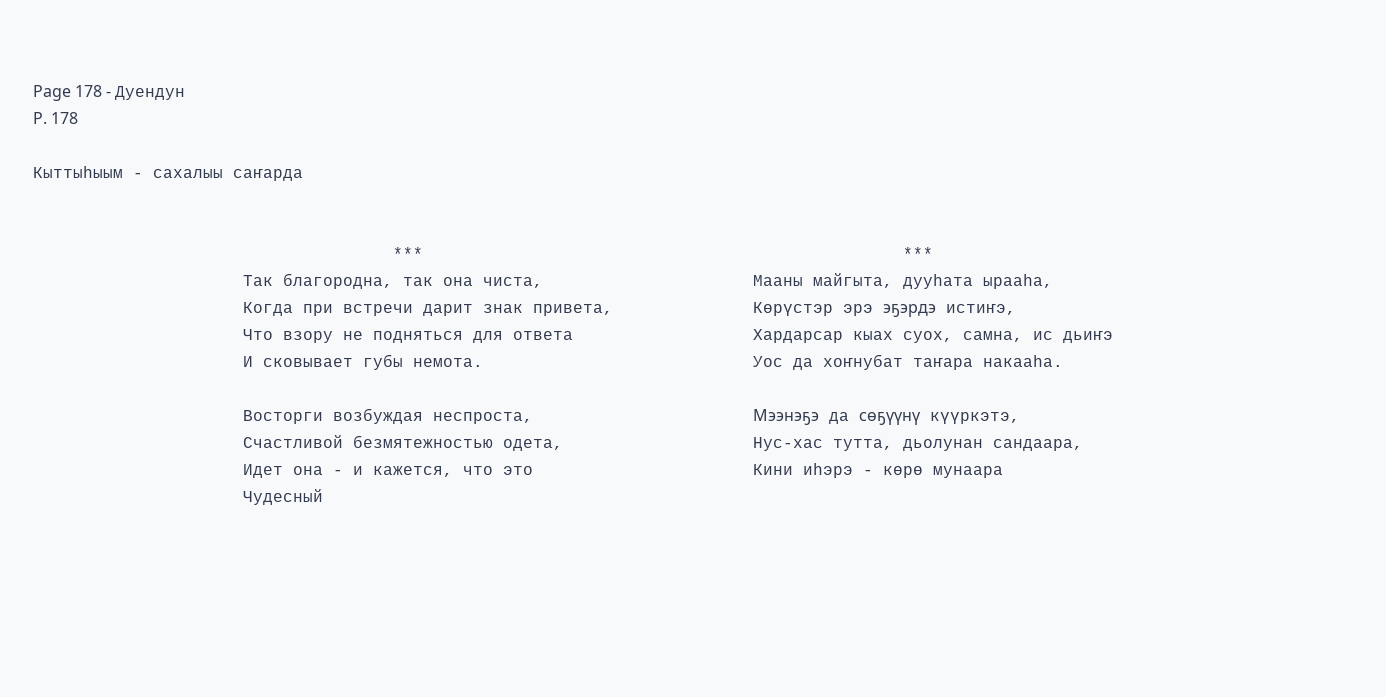Page 178 - Дуендун
P. 178

Кыттыһыым - сахалыы саҥарда


                                    ***                                                ***
                     Так благородна, так она чиста,                     Мааны майгыта, дууһата ырааһа,
                     Когда при встречи дарит знак привета,              Көрүстэр эрэ эҕэрдэ истиҥэ,
                     Что взору не подняться для ответа                  Хардарсар кыах суох, самна, ис дьиҥэ
                     И сковывает губы немота.                           Уос да хоҥнубат таҥара накааһа.

                     Восторги возбуждая неспроста,                      Мээнэҕэ да сөҕүүнү күүркэтэ,
                     Счастливой безмятежностью одета,                   Нус-хас тутта, дьолунан сандаара,
                     Идет она - и кажется, что это                      Кини иһэрэ - көрө мунаара
                     Чудесный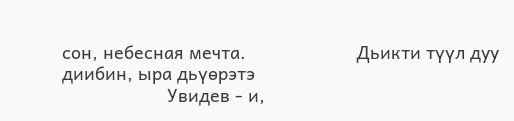сон, небесная мечта.                      Дьикти түүл дуу диибин, ыра дьүөрэтэ
                     Увидев - и,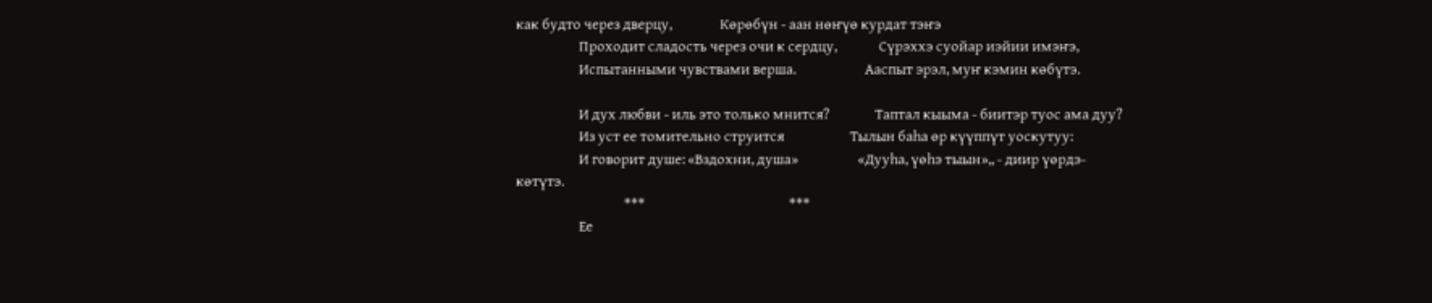как будто через дверцу,                Көрөбүн - аан нөҥүө курдат тэҥэ
                     Проходит сладость через очи к сердцу,              Сүрэххэ суойар иэйии имэҥэ,
                     Испытанными чувствами верша.                       Ааспыт эрэл, муҥ кэмин көбүтэ.

                     И дух любви - иль это только мнится?               Таптал кыыма - биитэр туос ама дуу?
                     Из уст ее томительно струится                      Тылын баһа өр күүппүт уоскутуу:
                     И говорит душе: «Вздохни, душа»                    «Дууһа, үөһэ тыын»,, - диир үөрдэ-көтүтэ.
                                    ***                                                ***
                     Ее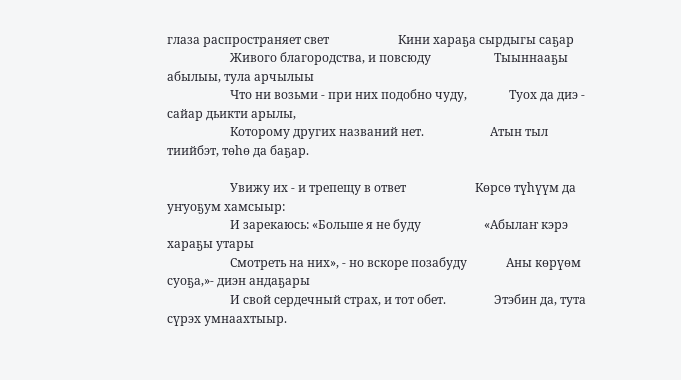глаза распространяет свет                       Кини хараҕа сырдыгы саҕар
                     Живого благородства, и повсюду                     Тыыннааҕы абылыы, тула арчылыы
                     Что ни возьми - при них подобно чуду,              Туох да диэ - сайар дьикти арылы,
                     Которому других названий нет.                      Атын тыл тиийбэт, төһө да баҕар.

                     Увижу их - и трепещу в ответ                       Көрсө түһүүм да уҥуоҕум хамсыыр:
                     И зарекаюсь: «Больше я не буду                     «Абылаҥ кэрэ хараҕы утары
                     Смотреть на них», - но вскоре позабуду             Аны көрүөм суоҕа,»- диэн андаҕары
                     И свой сердечный страх, и тот обет.                Этэбин да, тута сүрэх умнаахтыыр.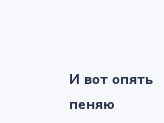И вот опять пеняю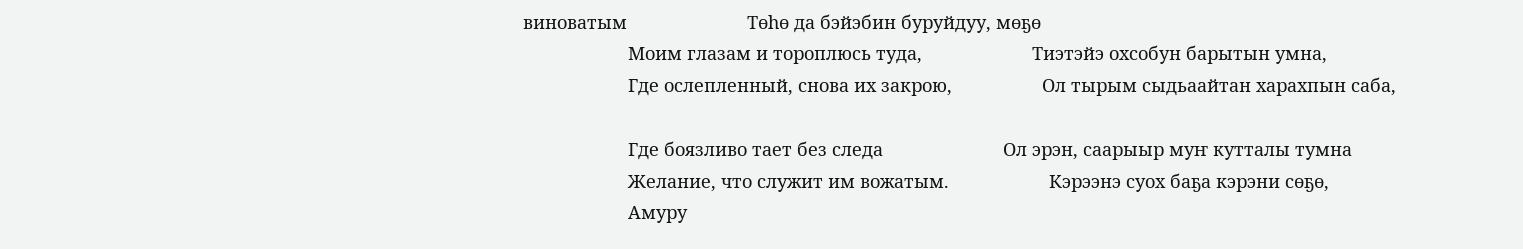виноватым                        Төһө да бэйэбин буруйдуу, мөҕө
                     Моим глазам и тороплюсь туда,                      Тиэтэйэ охсобун барытын умна,
                     Где ослепленный, снова их закрою,                  Ол тырым сыдьаайтан харахпын саба,

                     Где боязливо тает без следа                        Ол эрэн, саарыыр муҥ кутталы тумна
                     Желание, что служит им вожатым.                    Кэрээнэ суох баҕа кэрэни сөҕө,
                     Амуру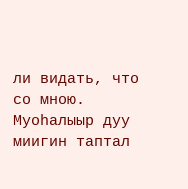ли видать, что со мною.                      Муоһалыыр дуу миигин таптал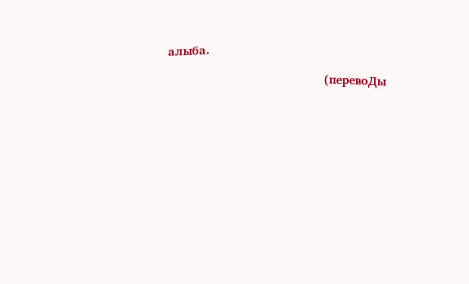алыба.

                                       (перевоДы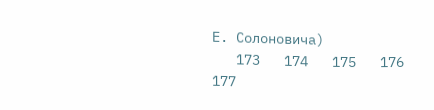Е. Солоновича)
   173   174   175   176   177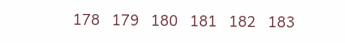178   179   180   181   182   183